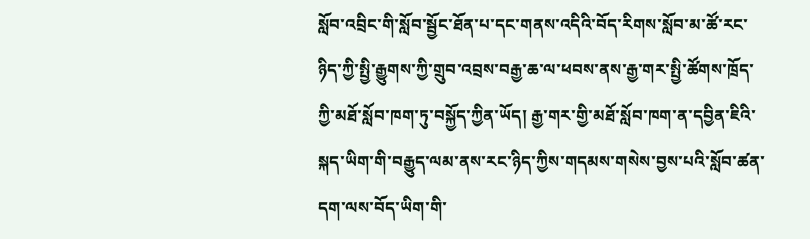སློབ་འབྲིང་གི་སློབ་སྦྱོང་ཐོན་པ་དང་གནས་འདིའི་བོད་རིགས་སློབ་མ་ཚོ་རང་ཉིད་ཀྱི་སྤྱི་རྒྱུགས་ཀྱི་གྲུབ་འབྲས་བརྒྱ་ཆ་ལ་ཕབས་ནས་རྒྱ་གར་སྤྱི་ཚོགས་ཁྲོད་ཀྱི་མཐོ་སློབ་ཁག་ཏུ་བསྐྱོད་ཀྱིན་ཡོད། རྒྱ་གར་གྱི་མཐོ་སློབ་ཁག་ན་དབྱིན་ཇིའི་སྐད་ཡིག་གི་བརྒྱུད་ལམ་ནས་རང་ཉིད་ཀྱིས་གདམས་གསེས་བྱས་པའི་སློབ་ཚན་དག་ལས་བོད་ཡིག་གི་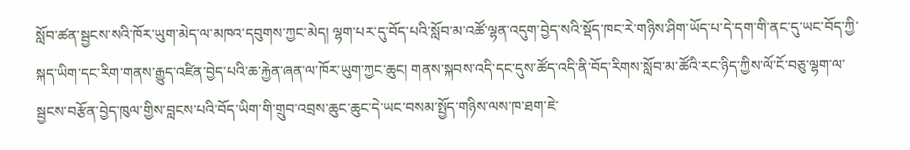སློབ་ཚན་སྦྱངས་སའི་ཁོར་ཡུག་མེད་ལ་མཁའ་དབུགས་ཀྱང་མེད། ལྷག་པར་དུ་བོད་པའི་སློབ་མ་འཚོ་ལྷན་འདུག་བྱེད་སའི་སྡོད་ཁང་རེ་གཉིས་ཤིག་ཡོད་པ་དེ་དག་གི་ནང་དུ་ཡང་བོད་ཀྱི་སྐད་ཡིག་དང་རིག་གནས་རྒྱུད་འཛིན་བྱེད་པའི་ཆ་རྐྱེན་ཞན་ལ་ཁོར་ཡུག་ཀྱང་ཆུང། གནས་སྐབས་འདི་དང་དུས་ཚོད་འདི་ནི་བོད་རིགས་སློབ་མ་ཚོའི་རང་ཉིད་ཀྱིས་ལོ་ངོ་བཅུ་ལྷག་ལ་སྦྱངས་བརྩོན་བྱེད་ཁུལ་གྱིས་བླངས་པའི་བོད་ཡིག་གི་གྲུབ་འབྲས་ཆུང་ཆུང་དེ་ཡང་བསམ་སྤྱོད་གཉིས་ལས་ཁ་ཐག་ཇེ་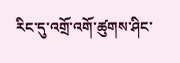རིང་དུ་འགྲོ་འགོ་ཚུགས་ཤིང་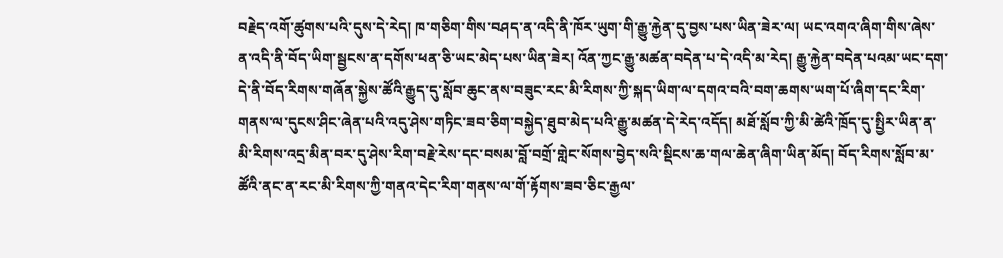བརྗེད་འགོ་ཚུགས་པའི་དུས་དེ་རེད། ཁ་གཅིག་གིས་བཤད་ན་འདི་ནི་ཁོར་ཡུག་གི་རྒྱུ་རྐྱེན་དུ་བྱས་པས་ཡིན་ཟེར་ལ། ཡང་འགའ་ཞིག་གིས་ཞེས་ན་འདི་ནི་བོད་ཡིག་སྦྱངས་ན་དགོས་ཕན་ཅི་ཡང་མེད་པས་ཡིན་ཟེར། འོན་ཀྱང་རྒྱུ་མཚན་བདེན་པ་དེ་འདི་མ་རེད། རྒྱུ་རྐྱེན་བདེན་པའམ་ཡང་དག་དེ་ནི་བོད་རིགས་གཞོན་སྐྱེས་ཚོའི་རྒྱུད་དུ་སློབ་ཆུང་ནས་བཟུང་རང་མི་རིགས་ཀྱི་སྐད་ཡིག་ལ་དགའ་བའི་བག་ཆགས་ཡག་པོ་ཞིག་དང་རིག་གནས་ལ་དུངས་ཤིང་ཞེན་པའི་འདུ་ཤེས་གཏིང་ཟབ་ཅིག་བསྐྱེད་ཐུབ་མེད་པའི་རྒྱུ་མཚན་དེ་རེད་འདོད། མཐོ་སློབ་ཀྱི་མི་ཚེའི་ཁྲོད་དུ་སྤྱིར་ཡིན་ན་མི་རིགས་འདྲ་མིན་བར་དུ་ཤེས་རིག་བརྗེ་རེས་དང་བསམ་བློ་བགྲོ་གླེང་སོགས་བྱེད་སའི་སྡིངས་ཆ་གལ་ཆེན་ཞིག་ཡིན་མོད། བོད་རིགས་སློབ་མ་ཚོའི་ནང་ན་རང་མི་རིགས་ཀྱི་གནའ་དེང་རིག་གནས་ལ་གོ་རྟོགས་ཟབ་ཅིང་རྒྱལ་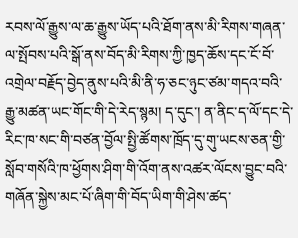རབས་ལོ་རྒྱུས་ལ་ཆ་རྒྱུས་ཡོད་པའི་ཐོག་ནས་མི་རིགས་གཞན་ལ་སྤོབས་པའི་སྒོ་ནས་བོད་མི་རིགས་ཀྱི་ཁྱད་ཆོས་དང་ངོ་བོ་འགྲེལ་བརྗོད་བྱེད་ནུས་པའི་མི་ནི་ཧ་ཅང་ཉུང་ཙམ་གདའ་བའི་རྒྱུ་མཚན་ཡང་གོང་གི་དེ་རེད་སྙམ། ད་དུང་། ན་ནིང་ད་ལོ་དང་དེ་རིང་ཁ་སང་གི་བཙན་བྱོལ་སྤྱི་ཚོགས་ཁྲོད་དུ་གུ་ཡངས་ཅན་གྱི་སློབ་གསོའི་ཁ་ཕྱོགས་ཤིག་གི་འོག་ནས་འཚར་ལོངས་བྱུང་བའི་གཞོན་སྐྱེས་མང་པོ་ཞིག་གི་བོད་ཡིག་གི་ཤེས་ཚད་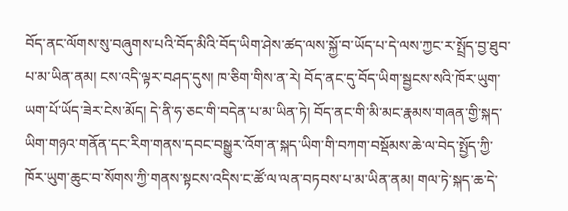བོད་ནང་ལོགས་སུ་བཞུགས་པའི་བོད་མིའི་བོད་ཡིག་ཤེས་ཚད་ལས་སྐྱོ་བ་ཡོད་པ་དེ་ལས་ཀྱང་ར་སྤྲོད་བྱ་ཐུབ་པ་མ་ཡིན་ནམ། ངས་འདི་ལྟར་བཤད་དུས། ཁ་ཅིག་གིས་ན་རེ། བོད་ནང་དུ་བོད་ཡིག་སྦྱངས་སའི་ཁོར་ཡུག་ཡག་པོ་ཡོད་ཟེར་ངེས་མོད། དེ་ནི་ཧ་ཅང་གི་བདེན་པ་མ་ཡིན་ཏེ། བོད་ནང་གི་མི་མང་རྣམས་གཞན་གྱི་སྐད་ཡིག་གཉའ་གནོན་དང་རིག་གནས་དབང་བསྒྱུར་འོག་ན་སྐད་ཡིག་གི་བཀག་བསྡོམས་ཆེ་ལ་བེད་སྤྱོད་ཀྱི་ཁོར་ཡུག་ཆུང་བ་སོགས་ཀྱི་གནས་སྟངས་འདིས་ང་ཚོ་ལ་ལན་བཏབས་པ་མ་ཡིན་ནམ། གལ་ཏེ་སྐད་ཆ་དེ་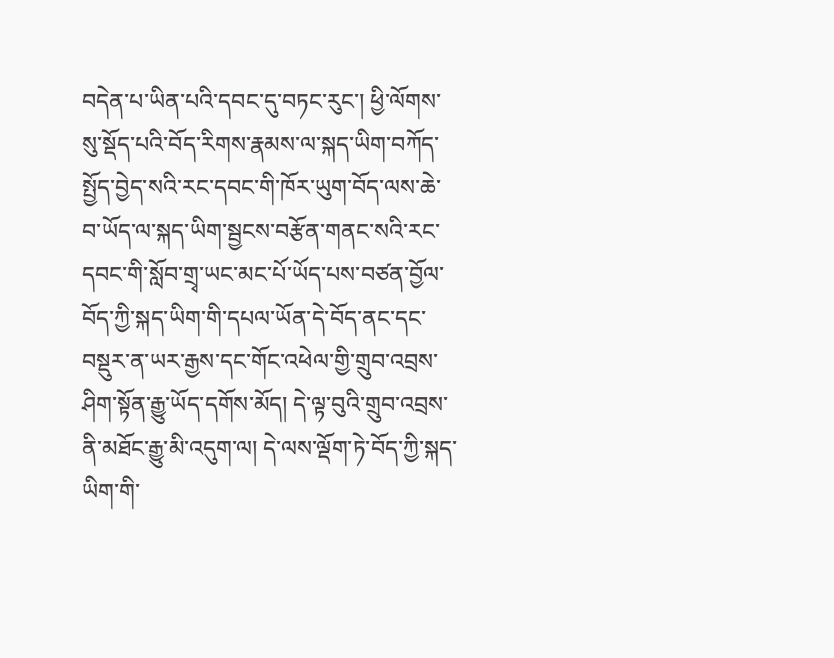བདེན་པ་ཡིན་པའི་དབང་དུ་བཏང་རུང་། ཕྱི་ལོགས་སུ་སྡོད་པའི་བོད་རིགས་རྣམས་ལ་སྐད་ཡིག་བཀོད་སྤྱོད་བྱེད་སའི་རང་དབང་གི་ཁོར་ཡུག་བོད་ལས་ཆེ་བ་ཡོད་ལ་སྐད་ཡིག་སྦྱངས་བརྩོན་གནང་སའི་རང་དབང་གི་སློབ་གྲྭ་ཡང་མང་པོ་ཡོད་པས་བཙན་བྱོལ་བོད་ཀྱི་སྐད་ཡིག་གི་དཔལ་ཡོན་དེ་བོད་ནང་དང་བསྡུར་ན་ཡར་རྒྱས་དང་གོང་འཕེལ་གྱི་གྲུབ་འབྲས་ཤིག་སྟོན་རྒྱུ་ཡོད་དགོས་མོད། དེ་ལྟ་བུའི་གྲུབ་འབྲས་ནི་མཐོང་རྒྱུ་མི་འདུག་ལ། དེ་ལས་ལྡོག་ཏེ་བོད་ཀྱི་སྐད་ཡིག་གི་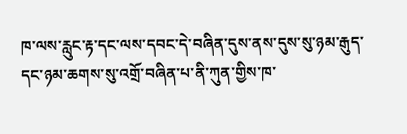ཁ་ལས་རླུང་རྟ་དང་ལས་དབང་དེ་བཞིན་དུས་ནས་དུས་སུ་ཉམ་རྒུད་དང་ཉམ་ཆགས་སུ་འགྲོ་བཞིན་པ་ནི་ཀུན་གྱིས་ཁ་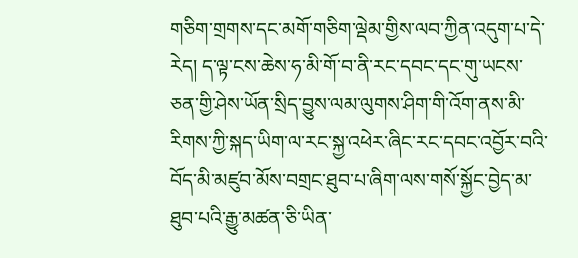གཅིག་གྲགས་དང་མགོ་གཅིག་ལྡེམ་གྱིས་ལབ་ཀྱིན་འདུག་པ་དེ་རེད། ད་ལྟ་ངས་ཆེས་ཧ་མི་གོ་བ་ནི་རང་དབང་དང་གུ་ཡངས་ཅན་གྱི་ཤེས་ཡོན་སྲིད་བྱུས་ལམ་ལུགས་ཤིག་གི་འོག་ནས་མི་རིགས་ཀྱི་སྐད་ཡིག་ལ་རང་སྐྱ་འཕེར་ཞིང་རང་དབང་འབྱོར་བའི་བོད་མི་མཛུབ་མོས་བགྲང་ཐུབ་པ་ཞིག་ལས་གསོ་སྐྱོང་བྱེད་མ་ཐུབ་པའི་རྒྱུ་མཚན་ཅི་ཡིན་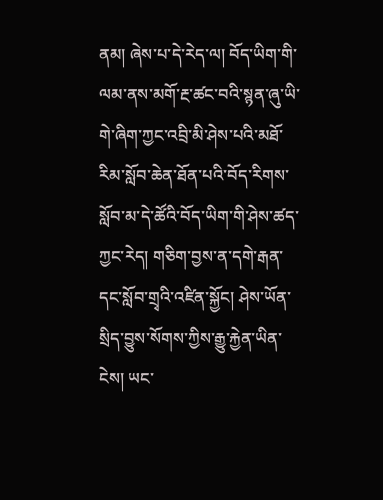ནམ། ཞེས་པ་དེ་རེད་ལ། བོད་ཡིག་གི་ལམ་ནས་མགོ་རྔ་ཚང་བའི་སྙན་ཞུ་ཡི་གེ་ཞིག་ཀྱང་འབྲི་མི་ཤེས་པའི་མཐོ་རིམ་སློབ་ཆེན་ཐོན་པའི་བོད་རིགས་སློབ་མ་དེ་ཚོའི་བོད་ཡིག་གི་ཤེས་ཚད་ཀྱང་རེད། གཅིག་བྱས་ན་དགེ་རྒན་དང་སློབ་གྲྭའི་འཛིན་སྐྱོང། ཤེས་ཡོན་སྲིད་བྱུས་སོགས་ཀྱིས་རྒྱུ་རྐྱེན་ཡིན་ངེས། ཡང་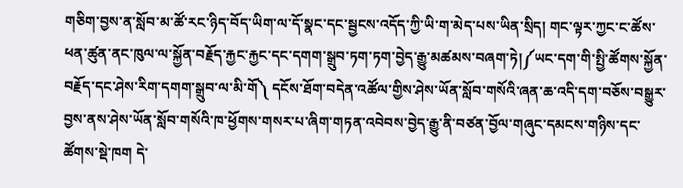གཅིག་བྱས་ན་སློབ་མ་ཚོ་རང་ཉིད་བོད་ཡིག་ལ་དོ་སྣང་དང་སྦྱངས་འདོད་ཀྱི་ཡི་ག་མེད་པས་ཡིན་སྲིད། གང་ལྟར་ཀྱང་ང་ཚོས་ཕན་ཚུན་ནང་ཁུལ་ལ་སྐྱོན་བརྗོད་རྐྱང་རྐྱང་དང་དགག་སྒྲུབ་ཏག་ཏག་བྱེད་རྒྱུ་མཚམས་བཞག་ཏེ།༼ཡང་དག་གི་སྤྱི་ཚོགས་སྐྱོན་བརྗོད་དང་ཤེས་རིག་དགག་སྒྲུབ་ལ་མི་གོ༽ དངོས་ཐོག་བདེན་འཚོལ་གྱིས་ཤེས་ཡོན་སློབ་གསོའི་ཞན་ཆ་འདི་དག་བཅོས་བསྒྱུར་བྱས་ནས་ཤེས་ཡོན་སློབ་གསོའི་ཁ་ཕྱོགས་གསར་པ་ཞིག་གཏན་འབེབས་བྱེད་རྒྱུ་ནི་བཙན་བྱོལ་གཞུང་དམངས་གཉིས་དང་ཚོགས་སྡེ་ཁག དེ་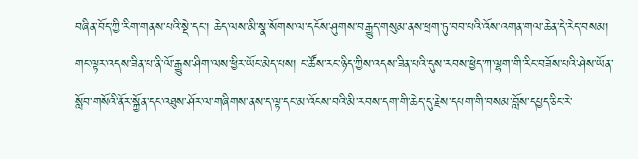བཞིན་བོད་ཀྱི་རིག་གནས་པའི་སྡེ་དང་། ཆེད་ལས་མི་སྣ་སོགས་ལ་དངོས་ཤུགས་བརྒྱུད་གསུམ་ནས་ཕྲག་ཏུ་བབ་པའི་འོས་འགན་གལ་ཆེན་དེ་རེད་བསམ། གང་ལྟར་འདས་ཟིན་པ་ནི་ལོ་རྒྱུས་ཤིག་ལས་ཕྱིར་ཡོང་མེད་པས། ང་ཚོས་རང་ཉིད་ཀྱིས་འདས་ཟིན་པའི་དུས་རབས་ཕྱེད་ཀ་ལྷག་གི་རིང་བཟོས་པའི་ཤེས་ཡོན་སློབ་གསོའི་ནོར་སྐྱོན་དང་འཐུས་ཤོར་ལ་གཞིགས་ནས་ད་ལྟ་དང་མ་འོངས་བའི་མི་རབས་དག་གི་ཆེད་དུ་རྗེས་དཔག་གི་བསམ་བློས་དཔྱད་ཅིང་རེ་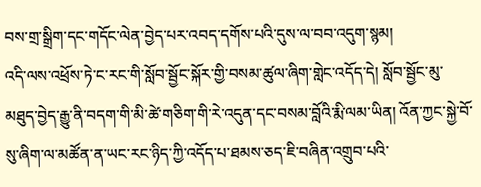བས་གྲ་སྒྲིག་དང་གདོང་ལེན་བྱེད་པར་འབད་དགོས་པའི་དུས་ལ་བབ་འདུག་སྙམ།
འདི་ལས་འཕྲོས་ཏེ་ང་རང་གི་སློབ་སྦྱོང་སྐོར་གྱི་བསམ་ཚུལ་ཞིག་གླེང་འདོད་དེ། སློབ་སྦྱོང་མུ་མཐུད་བྱེད་རྒྱུ་ནི་བདག་གི་མི་ཚེ་གཅིག་གི་རེ་འདུན་དང་བསམ་བློའི་རྨི་ལམ་ཡིན། འོན་ཀྱང་སྐྱེ་བོ་སུ་ཞིག་ལ་མཚོན་ན་ཡང་རང་ཉིད་ཀྱི་འདོད་པ་ཐམས་ཅད་ཇི་བཞིན་འགྲུབ་པའི་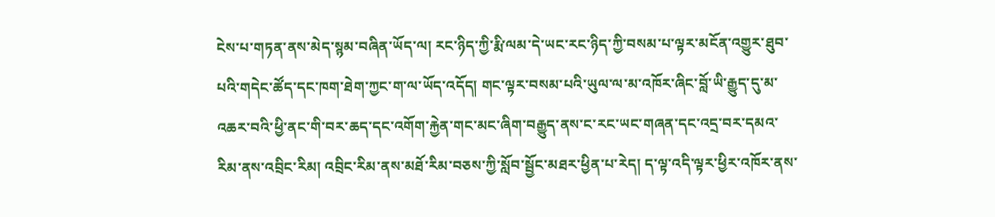ངེས་པ་གཏན་ནས་མེད་སྙམ་བཞིན་ཡོད་ལ། རང་ཉིད་ཀྱི་རྨི་ལམ་དེ་ཡང་རང་ཉིད་ཀྱི་བསམ་པ་ལྟར་མངོན་འགྱུར་ཐུབ་པའི་གདེང་ཚོད་དང་ཁག་ཐེག་ཀྱང་ག་ལ་ཡོད་འདོད། གང་ལྟར་བསམ་པའི་ཡུལ་ལ་མ་འཁོར་ཞིང་བློ་ཡི་རྒྱུད་དུ་མ་འཆར་བའི་ཕྱི་ནང་གི་བར་ཆད་དང་འགོག་རྐྱེན་གང་མང་ཞིག་བརྒྱུད་ནས་ང་རང་ཡང་གཞན་དང་འདྲ་བར་དམའ་རིམ་ནས་འབྲིང་རིམ། འབྲིང་རིམ་ནས་མཐོ་རིམ་བཅས་ཀྱི་སློབ་སྦྱོང་མཐར་ཕྱིན་པ་རེད། ད་ལྟ་འདི་ལྟར་ཕྱིར་འཁོར་ནས་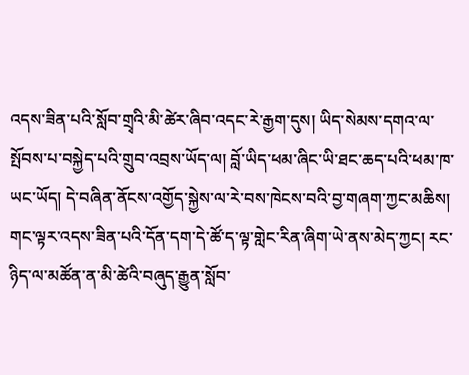འདས་ཟིན་པའི་སློབ་གྲྭའི་མི་ཚེར་ཞིབ་འདང་རེ་རྒྱག་དུས། ཡིད་སེམས་དགའ་ལ་སྤོབས་པ་བསྐྱེད་པའི་གྲུབ་འབྲས་ཡོད་ལ། བློ་ཡིད་ཕམ་ཞིང་ཡི་ཐང་ཆད་པའི་ཕམ་ཁ་ཡང་ཡོད། དེ་བཞིན་ནོངས་འགྱོད་སྐྱེས་ལ་རེ་བས་ཁེངས་བའི་བྱ་གཞག་ཀྱང་མཆིས། གང་ལྟར་འདས་ཟིན་པའི་དོན་དག་དེ་ཚོ་ད་ལྟ་གླེང་རིན་ཞིག་ཡེ་ནས་མེད་ཀྱང། རང་ཉིད་ལ་མཚོན་ན་མི་ཚེའི་བཞུད་རྒྱུན་སློབ་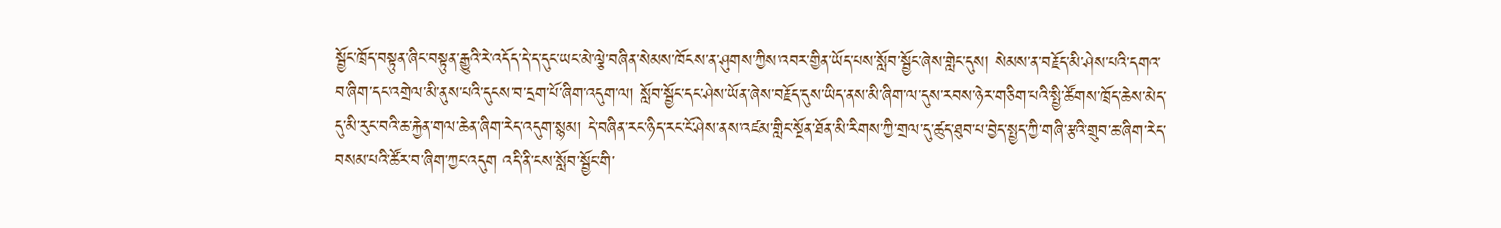སྦྱོང་ཁྲོད་བསྟུན་ཞིང་བསྟུན་རྒྱུའི་རེ་འདོད་དེ་ད་དུང་ཡང་མེ་ལྕེ་བཞིན་སེམས་ཁོངས་ན་ཤུགས་ཀྱིས་འབར་གྱིན་ཡོད་པས་སློབ་སྦྱོང་ཞེས་གླེང་དུས། སེམས་ན་བརྗོད་མི་ཤེས་པའི་དགའ་བ་ཞིག་དང་འགྲེལ་མི་ནུས་པའི་དུངས་བ་དྲག་པོ་ཞིག་འདུག་ལ། སློབ་སྦྱོང་དང་ཤེས་ཡོན་ཞེས་བརྗོད་དུས་ཡིད་ནས་མི་ཞིག་ལ་དུས་རབས་ཉེར་གཅིག་པའི་སྤྱི་ཚོགས་ཁྲོད་ཆེས་མེད་དུ་མི་རུང་བའི་ཆ་རྐྱེན་གལ་ཆེན་ཞིག་རེད་འདུག་སྙམ། དེ་བཞིན་རང་ཉིད་རང་ངོ་ཤེས་ནས་འཛམ་གླིང་སྔོན་ཐོན་མི་རིགས་ཀྱི་གྲལ་དུ་ཚུད་ཐུབ་པ་བྱེད་སྤྱད་ཀྱི་གཞི་རྩའི་གྲུབ་ཆ་ཞིག་རེད་བསམ་པའི་ཚོར་བ་ཞིག་ཀྱང་འདུག འདི་ནི་ངས་སློབ་སྦྱོང་གི་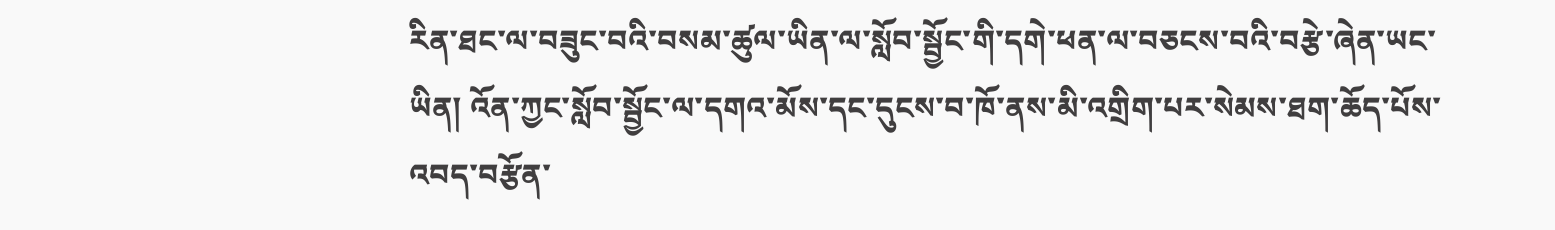རིན་ཐང་ལ་བཟུང་བའི་བསམ་ཚུལ་ཡིན་ལ་སློབ་སྦྱོང་གི་དགེ་ཕན་ལ་བཅངས་བའི་བརྩེ་ཞེན་ཡང་ཡིན། འོན་ཀྱང་སློབ་སྦྱོང་ལ་དགའ་མོས་དང་དུངས་བ་ཁོ་ནས་མི་འགྲིག་པར་སེམས་ཐག་ཆོད་པོས་འབད་བརྩོན་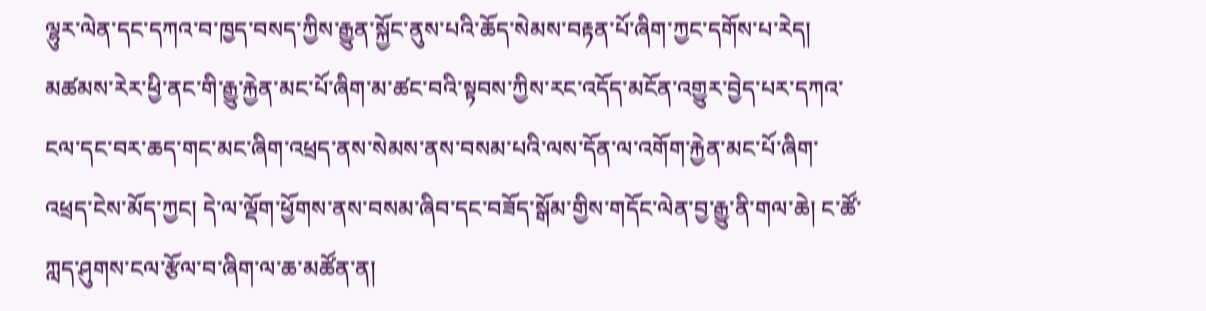ལྷུར་ལེན་དང་དཀའ་བ་ཁྱད་བསད་ཀྱིས་རྒྱུན་སྐྱོང་ནུས་པའི་ཆོད་སེམས་བརྟན་པོ་ཞིག་ཀྱང་དགོས་པ་རེད། མཚམས་རེར་ཕྱི་ནང་གི་རྒྱུ་རྐྱེན་མང་པོ་ཞིག་མ་ཚང་བའི་སྟབས་ཀྱིས་རང་འདོད་མངོན་འགྱུར་བྱེད་པར་དཀའ་ངལ་དང་བར་ཆད་གང་མང་ཞིག་འཕྲད་ནས་སེམས་ནས་བསམ་པའི་ལས་དོན་ལ་འགོག་རྐྱེན་མང་པོ་ཞིག་འཕྲད་ངེས་མོད་ཀྱང། དེ་ལ་ལྡོག་ཕྱོགས་ནས་བསམ་ཞིབ་དང་བཟོད་སྒོམ་གྱིས་གདོང་ལེན་བྱ་རྒྱུ་ནི་གལ་ཆེ། ང་ཚོ་ཀླད་ཤུགས་ངལ་རྩོལ་བ་ཞིག་ལ་ཆ་མཚོན་ན།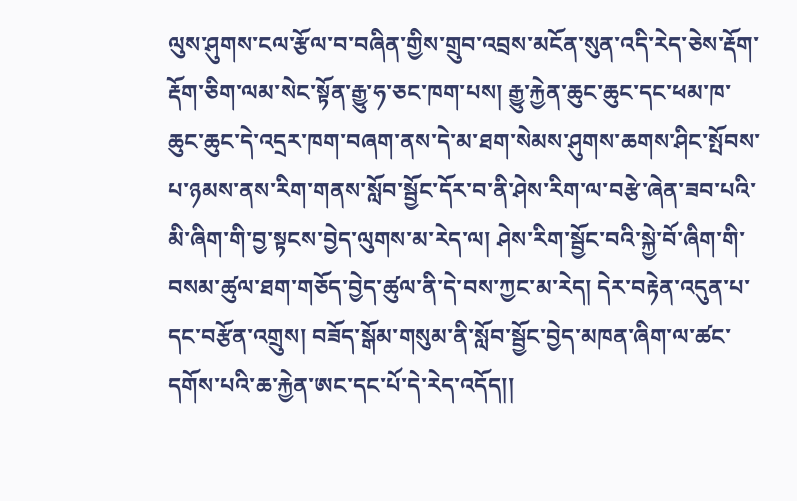ལུས་ཤུགས་ངལ་རྩོལ་བ་བཞིན་གྱིས་གྲུབ་འབྲས་མངོན་སུན་འདི་རེད་ཅེས་རྡོག་རྡོག་ཅིག་ལམ་སེང་སྟོན་རྒྱུ་ཧ་ཅང་ཁག་པས། རྒྱུ་རྐྱེན་ཆུང་ཆུང་དང་ཕམ་ཁ་ཆུང་ཆུང་དེ་འདྲར་ཁག་བཞག་ནས་དེ་མ་ཐག་སེམས་ཤུགས་ཆགས་ཤིང་སྤོབས་པ་ཉམས་ནས་རིག་གནས་སློབ་སྦྱོང་དོར་བ་ནི་ཤེས་རིག་ལ་བརྩེ་ཞེན་ཟབ་པའི་མི་ཞིག་གི་བྱ་སྟངས་བྱེད་ལུགས་མ་རེད་ལ། ཤེས་རིག་སྦྱོང་བའི་སྐྱེ་བོ་ཞིག་གི་བསམ་ཚུལ་ཐག་གཅོད་བྱེད་ཚུལ་ནི་དེ་བས་ཀྱང་མ་རེད། དེར་བརྟེན་འདུན་པ་དང་བརྩོན་འགྲུས། བཟོད་སྒོམ་གསུམ་ནི་སློབ་སྦྱོང་བྱེད་མཁན་ཞིག་ལ་ཚང་དགོས་པའི་ཆ་རྐྱེན་ཨང་དང་པོ་དེ་རེད་འདོད།།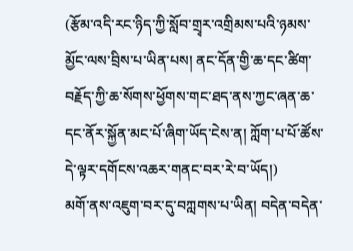(རྩོམ་འདི་རང་ཉིད་ཀྱི་སློབ་གྲྭར་འགྲིམས་པའི་ཉམས་མྱོང་ལས་བྲིས་པ་ཡིན་པས། ནང་དོན་གྱི་ཆ་དང་ཚིག་བརྗོད་ཀྱི་ཆ་སོགས་ཕྱོགས་གང་ཐད་ནས་ཀྱང་ཞན་ཆ་དང་ནོར་སྐྱོན་མང་པོ་ཞིག་ཡོད་ངེས་ན། ཀློག་པ་པོ་ཚོས་དེ་ལྟར་དགོངས་འཆར་གནང་བར་རེ་བ་ཡོད།)
མགོ་ནས་འཇུག་བར་དུ་བཀླགས་པ་ཡིན། བདེན་བདེན་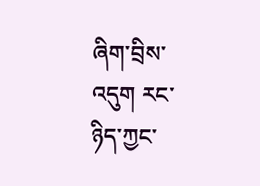ཞིག་བྲིས་འདུག རང་ཉིད་ཀྱང་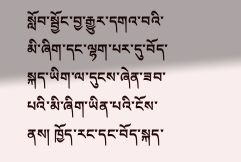སློབ་སྦྱོང་བྱ་རྒྱུར་དགའ་བའི་མི་ཞིག་དང་ལྷག་པར་དུ་བོད་སྐད་ཡིག་ལ་དུངས་ཞེན་ཟབ་པའི་མི་ཞིག་ཡིན་པའི་ངོས་ནས། ཁྱོད་རང་དང་བོད་སྐད་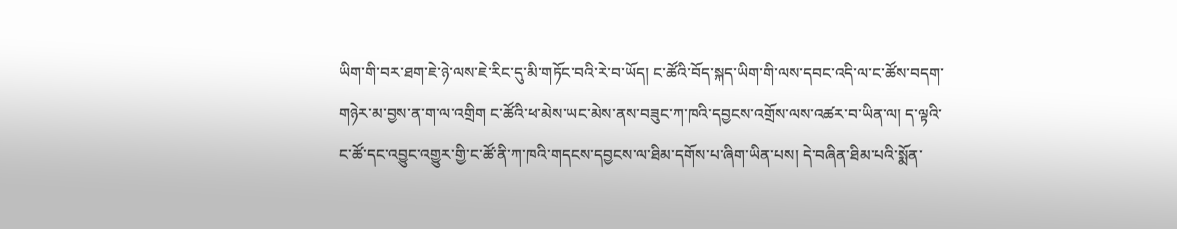ཡིག་གི་བར་ཐག་ཇེ་ཉེ་ལས་ཇེ་རིང་དུ་མི་གཏོང་བའི་རེ་བ་ཡོད། ང་ཚོའི་བོད་སྐད་ཡིག་གི་ལས་དབང་འདི་ལ་ང་ཚོས་བདག་གཉེར་མ་བྱས་ན་ག་ལ་འགྲིག ང་ཚོའི་ཕ་མེས་ཡང་མེས་ནས་བཟུང་ཀ་ཁའི་དབྱངས་འགྲོས་ལས་འཚར་བ་ཡིན་ལ། ད་ལྟའི་ང་ཚོ་དང་འབྱུང་འགྱུར་གྱི་ང་ཚོ་ནི་ཀ་ཁའི་གདངས་དབྱངས་ལ་ཐིམ་དགོས་པ་ཞིག་ཡིན་པས། དེ་བཞིན་ཐིམ་པའི་སྨོན་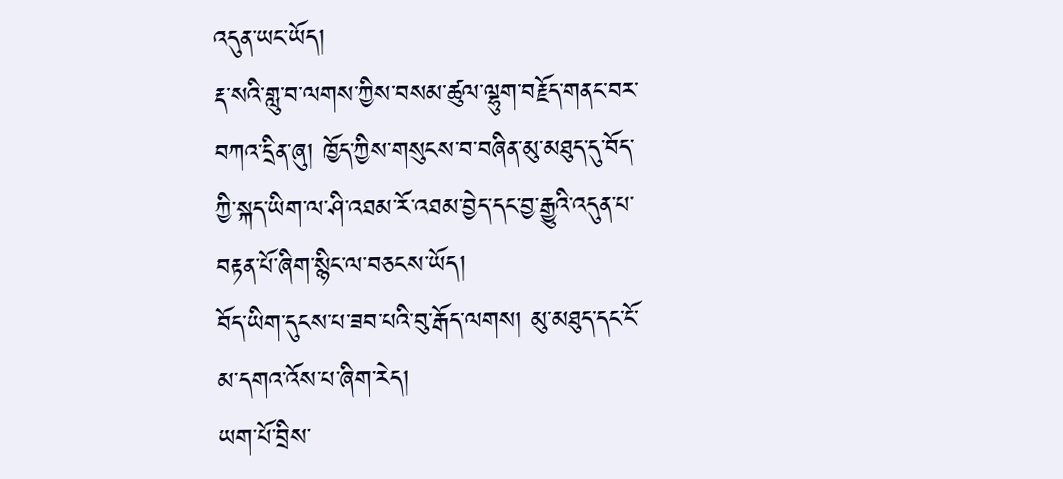འདུན་ཡང་ཡོད།
རྡ་སའི་གླུ་བ་ལགས་ཀྱིས་བསམ་ཚུལ་ལྷུག་བརྗོད་གནང་བར་བཀའ་དྲིན་ཞུ། ཁྱོད་ཀྱིས་གསུངས་བ་བཞིན་མུ་མཐུད་དུ་བོད་ཀྱི་སྐད་ཡིག་ལ་ཤི་འཐམ་རོ་འཐམ་བྱེད་དང་བྱ་རྒྱུའི་འདུན་པ་བརྟན་པོ་ཞིག་སྙིང་ལ་བཅངས་ཡོད།
བོད་ཡིག་དུངས་པ་ཟབ་པའི་བུ་རྒོད་ལགས། མུ་མཐུད་དང་ངོ་མ་དགའ་འོས་པ་ཞིག་རེད།
ཡག་པོ་བྲིས་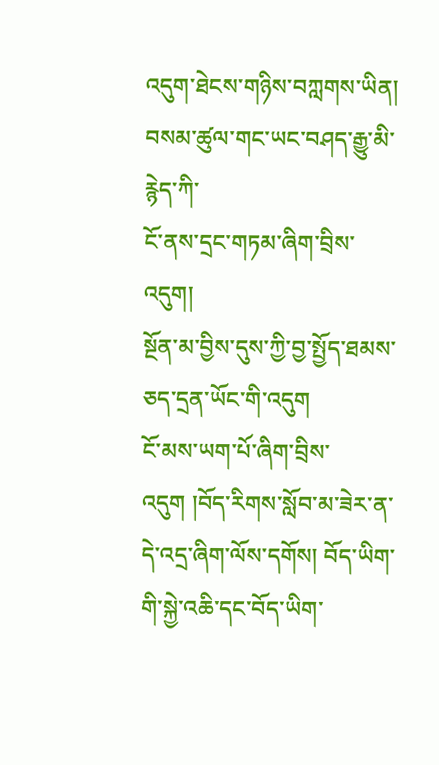འདུག་ཐེངས་གཉིས་བཀླགས་ཡིན། བསམ་ཚུལ་གང་ཡང་བཤད་རྒྱུ་མི་རྙེད་ཀི་
ངོ་ནས་དྲང་གཏམ་ཞིག་བྲིས་འདུག།
སྔོན་མ་བྱིས་དུས་ཀྱི་བྱ་སྤྱོད་ཐམས་ཅད་དྲན་ཡོང་གི་འདུག
ངོ་མས་ཡག་པོ་ཞིག་བྲིས་འདུག །བོད་རིགས་སློབ་མ་ཟེར་ན་དེ་འདྲ་ཞིག་ལོས་དགོས། བོད་ཡིག་གི་སྐྱེ་འཆི་དང་བོད་ཡིག་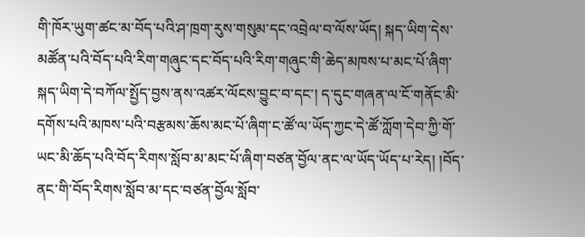གི་ཁོར་ཡུག་ཚང་མ་བོད་པའི་ཤ་ཁྲག་རུས་གསུམ་དང་འབྲེལ་བ་ལོས་ཡོད། སྐད་ཡིག་དེས་མཚོན་པའི་བོད་པའི་རིག་གཞུང་དང་བོད་པའི་རིག་གཞུང་གི་ཆེད་མཁས་པ་མང་པོ་ཞིག་སྐད་ཡིག་དེ་བཀོལ་སྤྱོད་བྱས་ནས་འཚར་ལོངས་བྱུང་བ་དང་། ད་དུང་གཞན་ལ་ངོ་གནོང་མི་དགོས་པའི་མཁས་པའི་བརྩམས་ཆོས་མང་པོ་ཞིག་ང་ཚོ་ལ་ཡོད་ཀྱང་དེ་ཚོ་ཀློག་དེབ་ཀྱི་གོ་ཡང་མི་ཆོད་པའི་བོད་རིགས་སློབ་མ་མང་པོ་ཞིག་བཙན་བྱོལ་ནང་ལ་ཡོད་ཡོད་པ་རེད། །བོད་ནང་གི་བོད་རིགས་སློབ་མ་དང་བཙན་བྱོལ་སློབ་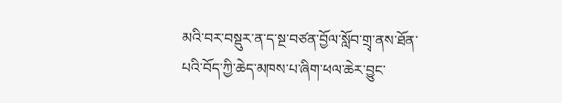མའི་བར་བསྡུར་ན་ད་སྔ་བཙན་བྱོལ་སློབ་གྲྭ་ནས་ཐོན་པའི་བོད་ཀྱི་ཆེད་མཁས་པ་ཞིག་ཕལ་ཆེར་བྱུང་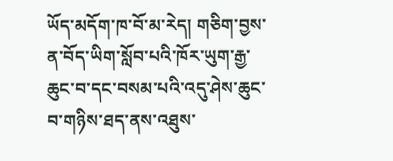ཡོད་མདོག་ཁ་བོ་མ་རེད། གཅིག་བྱས་ན་བོད་ཡིག་སློབ་པའི་ཁོར་ཡུག་རྒྱ་ཆུང་བ་དང་བསམ་པའི་འདུ་ཤེས་ཆུང་བ་གཉིས་ཐད་ནས་འཐུས་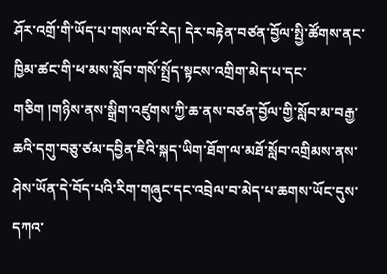ཤོར་འགྲོ་གི་ཡོད་པ་གསལ་བོ་རེད། དེར་བརྟེན་བཙན་བྱོལ་སྤྱི་ཚོགས་ནང་ཁྱིམ་ཚང་གི་ཕ་མས་སློབ་གསོ་སྤྲོད་སྟངས་འགྲིག་མེད་པ་དང་གཅིག །གཉིས་ནས་སྒྲིག་འཛུགས་ཀྱི་ཆ་ནས་བཙན་བྱོལ་གྱི་སློབ་མ་བརྒྱ་ཆའི་དགུ་བཅུ་ཙམ་དབྱིན་ཇིའི་སྐད་ཡིག་ཐོག་ལ་མཐོ་སློབ་འགྲིམས་ནས་ཤེས་ཡོན་དེ་བོད་པའི་རིག་གཞུང་དང་འབྲེལ་བ་མེད་པ་ཆགས་ཡོང་དུས་དཀའ་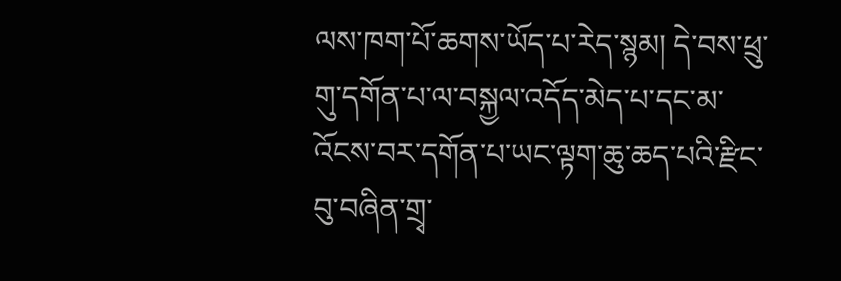ལས་ཁག་པོ་ཆགས་ཡོད་པ་རེད་སྙམ། དེ་བས་ཕྲུ་གུ་དགོན་པ་ལ་བསྐྱལ་འདོད་མེད་པ་དང་མ་འོངས་བར་དགོན་པ་ཡང་ལྟག་ཆུ་ཆད་པའི་རྫིང་བུ་བཞིན་གྲྭ་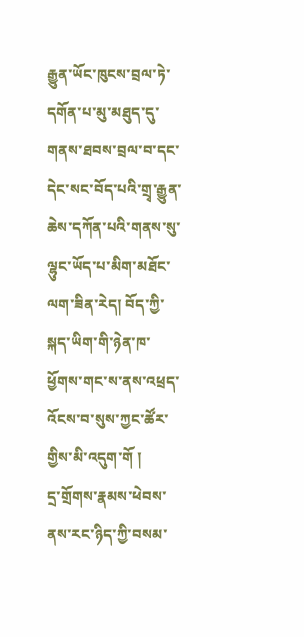རྒྱུན་ཡོང་ཁུངས་བྲལ་ཏེ་དགོན་པ་མུ་མཐུད་དུ་གནས་ཐབས་བྲལ་བ་དང་དེང་སང་བོད་པའི་གྲྭ་རྒྱུན་ཆེས་དཀོན་པའི་གནས་སུ་ལྷུང་ཡོད་པ་མིག་མཐོང་ལག་ཟིན་རེད། བོད་ཀྱི་སྐད་ཡིག་གི་ཉེན་ཁ་ཕྱོགས་གང་ས་ནས་འཕྲད་འོངས་བ་སུས་ཀྱང་ཚོར་གྱིས་མི་འདུག་གོ །
དྲ་གྲོགས་རྣམས་ཕེབས་ནས་རང་ཉིད་ཀྱི་བསམ་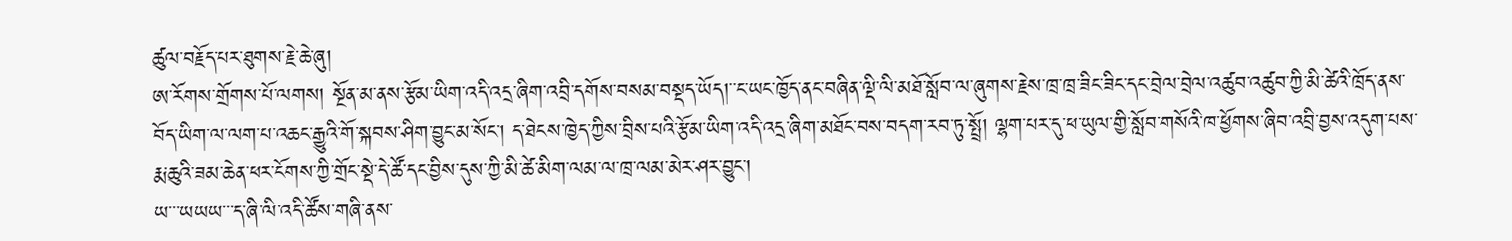ཚུལ་བརྗོད་པར་ཐུགས་རྗེ་ཆེ་ཞུ།
ཨ་རོགས་གྲོགས་པོ་ལགས། སྔོན་མ་ནས་རྩོམ་ཡིག་འདི་འདྲ་ཞིག་འབྲི་དགོས་བསམ་བསྡད་ཡོད།་་ང་ཡང་ཁྱོད་ནང་བཞིན་ལྡི་ལི་མཐོ་སློབ་ལ་ཞུགས་རྗེས་ཁྲ་ཁྲ་ཟིང་ཟིང་དང་བྲེལ་བྲེལ་འཚུབ་འཚུབ་ཀྱི་མི་ཚེའི་ཁྲོད་ནས་བོད་ཡིག་ལ་ལག་པ་འཆང་རྒྱུའི་གོ་སྐབས་ཤིག་བྱུང་མ་སོང་། ད་ཐེངས་ཁྱེད་ཀྱིས་བྲིས་པའི་རྩོམ་ཡིག་འདི་འདྲ་ཞིག་མཐོང་བས་བདག་རབ་ཏུ་སྤྲོ། ལྷག་པར་དུ་ཕ་ཡུལ་གྱི་སློབ་གསོའི་ཁ་ཕྱོགས་ཞིབ་འབྲི་བྱས་འདུག་པས་རྨ་ཆུའི་ཟམ་ཆེན་ཕར་ངོགས་ཀྱི་གྲོང་སྡེ་དེ་ཚོ་དང་བྱིས་དུས་ཀྱི་མི་ཚེ་མིག་ལམ་ལ་ཁྲ་ལམ་མེར་ཤར་བྱུང་།
ཡ་་་ཡཡཡ་་་ད་ཞི་ལི་འདི་ཚོས་གཞི་ནས་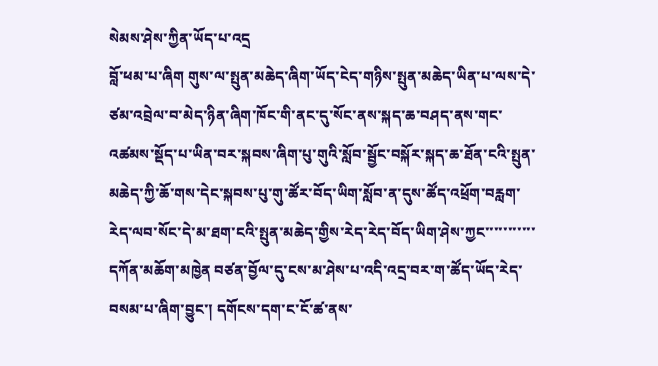སེམས་ཤེས་ཀྱིན་ཡོད་པ་འདྲ
བློ་ཕམ་པ་ཞིག གུས་ལ་སྤུན་མཆེད་ཞིག་ཡོད་ངེད་གཉིས་སྤུན་མཆེད་ཡིན་པ་ལས་དེ་ཙམ་འབྲེལ་བ་མེད་ཉིན་ཞིག་ཁོང་གི་ནང་དུ་སོང་ནས་སྐད་ཆ་བཤད་ནས་གང་འཚམས་སྡོད་པ་ཡིན་བར་སྐབས་ཞིག་པུ་གུའི་སློབ་སྦྱོང་བསྐོར་སྐད་ཆ་ཐོན་ངའི་སྤུན་མཆེད་ཀྱི་ཆོ་གས་དེང་སྐབས་པུ་གུ་ཚོར་བོད་ཡིག་སློབ་ན་དུས་ཚོད་འཕྲོག་བརླག་རེད་ལབ་སོང་དེ་མ་ཐག་ངའི་སྤུན་མཆེད་གྱིས་རེད་རེད་བོད་ཡིག་ཤེས་ཀྱང་་་་་་་་་་་དཀོན་མཆོག་མཁྱེན བཙན་བྱོལ་དུ་ངས་མ་ཤེས་པ་འདི་འདྲ་བར་ག་ཚོད་ཡོད་རེད་བསམ་པ་ཞིག་བྱུང་། དགོངས་དག་ང་ངོ་ཚ་ནས་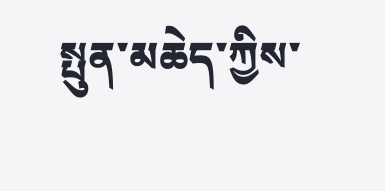སྤུན་མཆེད་ཀྱིས་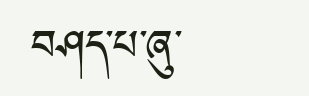བཤད་པ་ཞུ་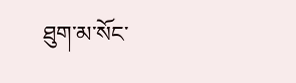ཐུག་མ་སོང་